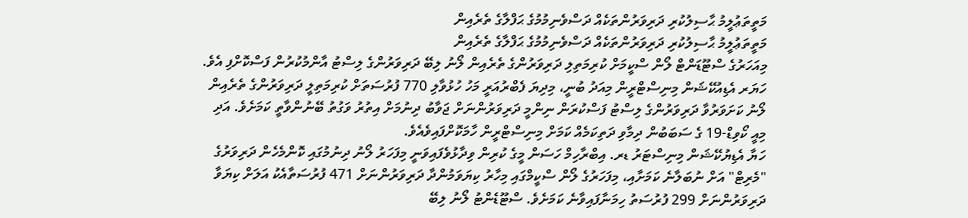މަތީތަޢުލީމު ޙާސިލުކުރި ދަރިވަރުންތަކެއް ދަސްވެނިމުމުގެ ޙަފްލާގެ ތެރެއިން
މަތީތަޢުލީމު ޙާސިލުކުރި ދަރިވަރުންތަކެއް ދަސްވެނިމުމުގެ ޙަފްލާގެ ތެރެއިން
މިއަހަރުގެ ސްޓޫޑަންޓް ލޯން ސްކީމަށް ކުރިމަތިލި ދަރިވަރުންގެ ތެރެއިން ލޯނު ލިބޭ ދަރިވަރުންގެ ލިސްޓު އާންމުކުރުން ފަސްކޮށްފި އެވެ.
ހަޔަރ އެޑިއުކޭޝަން މިނިސްޓްރީން މިއަދު ބުނީ، މިދިޔަ ފެބްރުއަރީ މަހު ހުޅުވާލި 770 ފުރުސަތަށް ކުރިމަތިލީ ދަރިވަރުންގެ ތެރެއިން ލޯނު ކަށަވަރުވާ ދަރިވަރުންގެ ލިސްޓު ފަސްކުރަން ނިންމީ ދަރިވަރުންނަށް ޖަވާބު ދިނުމަށް އިތުރު ވަގުތު ބޭނުންވާތީ ކަމަށެވެ. އަދި މިއީ ކޯވިޑް-19 ގެ ސަބަބުން ދިމާވި ދަތިކަމެއް ކަމަށް މިނިސްޓްރީން ހާމަކޮށްފައިވެއެވެ.
ހަޔާ އެޑިޔުކޭޝަން މިނިސްޓަރު ޑރ. އިބްރާހިމް ހަސަން މީގެ ކުރިން ވިދާޅުވެފައިވަނީ މިފަހަރު ލޯނު ދިނުމުގައި ކޮންމެހެން ދަރިވަރުގެ "މެރިޓް" އަށް ނުބަލާނެ ކަމަށާއި، މިފަހަރުގެ ލޯން ސްކީމްގައި މިހާރު ކިޔަވަމުންދާ ދަރިވަރުންނަށް 471 ފުރުސަތާއެކު އަލަށް ކިޔަވާ ދަރިވަރުންނަށް 299 ފުރުސަތު ހިމަނާފައިވާނެ ކަމަށެވެ. ސްޓޫޑެންޓު ލޯނު ލިބޭ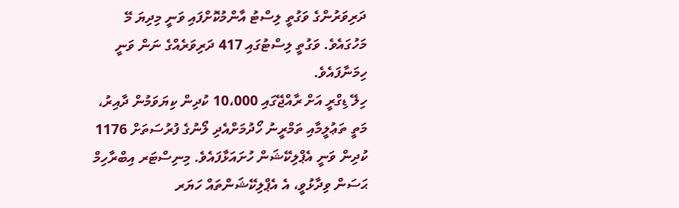ދަރިވަރުންގެ ވަގުތީ ލިސްޓު އާންމުކޮށްފައި ވަނީ މިދިޔަ މޭ މަހުގައެވެ. ވަގުތީ ލިސްޓުގައި 417 ދަރިވަރެއްގެ ނަން ވަނީ ހިމަނާފައެވެ.
ހިލޭ ޑިގްރީ އަށް ރާއްޖޭގައި 10،000 ކުދިން ކިޔަވަމުން ދާއިރު، މަތީ ތަޢުލީމާއި ތަމްރީނު ހޯދުމަށްއެދި ލޯނުގެ ފުރުސަތަށް 1176 ކުދިން ވަނީ އެޕްލިކޭޝަން ހުށައަޅާފައެވެ. މިނިސްޓަރ އިބްރާހިމް ޙަސަން ވިދާޅުވީ، އެ އެޕްލިކޭޝަންތައް ހަޔަރ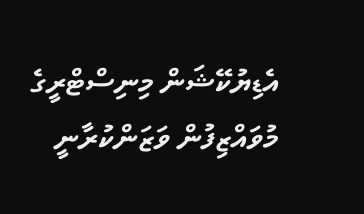އެޑިޔުކޭޝަން މިނިސްޓްރީގެ މުވައްޒިފުން ވަޒަންކުރާނީ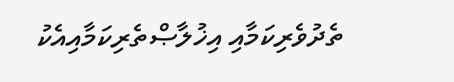ތެދުވެރިކަމާއި އިޚުލާޞްތެރިކަމާއިއެކު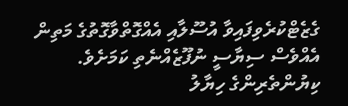ގެޒެޓްކުރެވިފައިވާ އުސޫލާއި އެއްގޮތްވާގޮތުގެ މަތިން އެއްވެސް ސިޔާސީ ނުފޫޒެއްނެތި ކަމަށެވެ.
ކިޔުންތެރިންގެ ހިޔާލު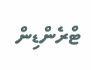ޓްރެންޑިން